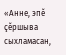«Анне, эпĕ çĕршыва сыхламасан,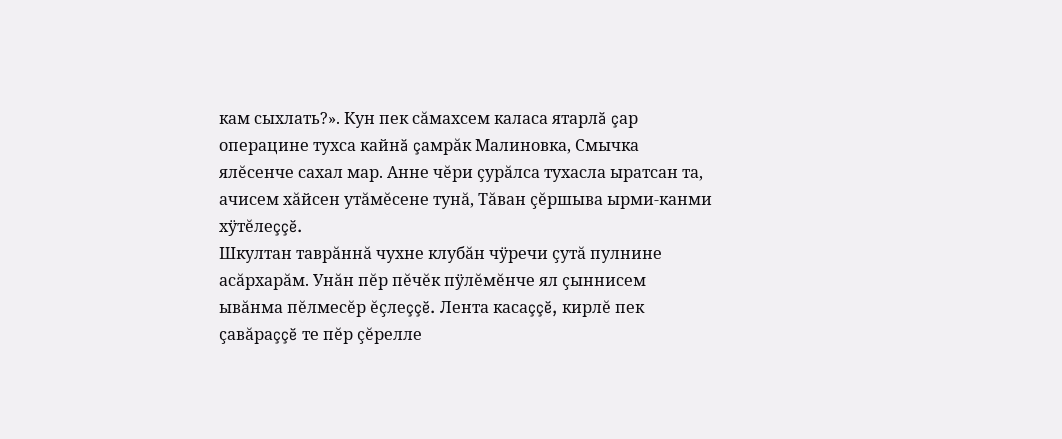кам сыхлать?». Кун пек сăмахсем каласа ятарлă çар операцине тухса кайнă çамрăк Малиновка, Смычка ялĕсенче сахал мар. Анне чĕри çурăлса тухасла ыратсан та, ачисем хăйсен утăмĕсене тунă, Тăван çĕршыва ырми-канми хÿтĕлеççĕ.
Шкултан таврăннă чухне клубăн чÿречи çутă пулнине асăрхарăм. Унăн пĕр пĕчĕк пÿлĕмĕнче ял çыннисем ывăнма пĕлмесĕр ĕçлеççĕ. Лента касаççĕ, кирлĕ пек çавăраççĕ те пĕр çĕрелле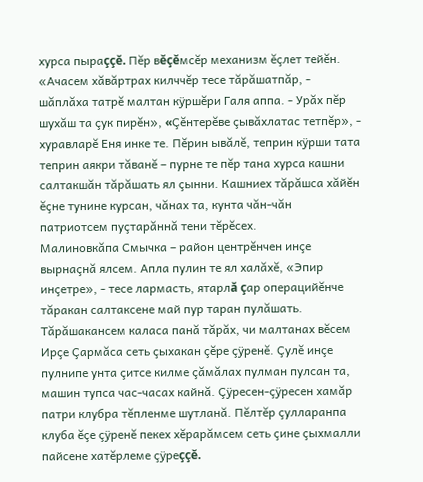хурса пыраççĕ. Пĕр вĕçĕмсĕр механизм ĕçлет тейĕн.
«Ачасем хăвăртрах килччĕр тесе тăрăшатпăр, - шăплăха татрĕ малтан кÿршĕри Галя аппа. - Урăх пĕр шухăш та çук пирĕн», «Çĕнтерĕве çывăхлатас тетпĕр», - хуравларĕ Еня инке те. Пĕрин ывăлĕ, теприн кÿрши тата теприн аякри тăванĕ – пурне те пĕр тана хурса кашни салтакшăн тăрăшать ял çынни. Кашниех тăрăшса хăйĕн ĕçне тунине курсан, чăнах та, кунта чăн-чăн патриотсем пуçтарăннă тени тĕрĕсех.
Малиновкăпа Смычка – район центрĕнчен инçе вырнаçнă ялсем. Апла пулин те ял халăхĕ, «Эпир инçетре», - тесе лармасть, ятарлă çар операцийĕнче тăракан салтаксене май пур таран пулăшать. Тăрăшакансем каласа панă тăрăх, чи малтанах вĕсем Ирçе Çармăса сеть çыхакан çĕре çÿренĕ. Çулĕ инçе пулнипе унта çитсе килме çăмăлах пулман пулсан та, машин тупса час-часах кайнă. Çÿресен-çÿресен хамăр патри клубра тĕпленме шутланă. Пĕлтĕр çулларанпа клуба ĕçе çÿренĕ пекех хĕрарăмсем сеть çине çыхмалли пайсене хатĕрлеме çÿреççĕ.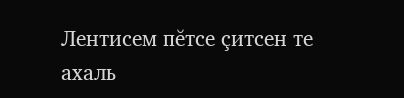Лентисем пĕтсе çитсен те ахаль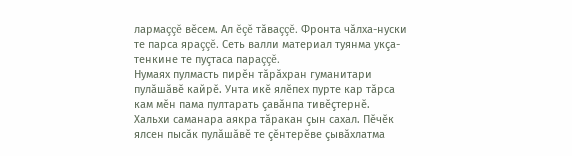лармаççĕ вĕсем. Ал ĕçĕ тăваççĕ. Фронта чăлха-нуски те парса яраççĕ. Сеть валли материал туянма укçа-тенкине те пуçтаса параççĕ.
Нумаях пулмасть пирĕн тăрăхран гуманитари пулăшăвĕ кайрĕ. Унта икĕ ялĕпех пурте кар тăрса кам мĕн пама пултарать çавăнпа тивĕçтернĕ.
Хальхи саманара аякра тăракан çын сахал. Пĕчĕк ялсен пысăк пулăшăвĕ те çĕнтерĕве çывăхлатма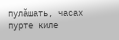пулăшать, часах пурте киле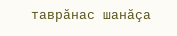таврăнас шанăçа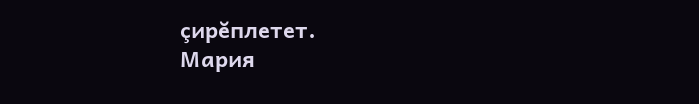çирĕплетет.
Мария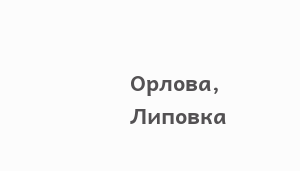Орлова,
Липовка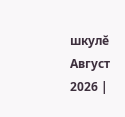шкулĕ
Август 2026 |